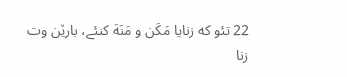22 تئو که زنایا مَکَن و مَنَهَ کنئے، بارێن وت زنا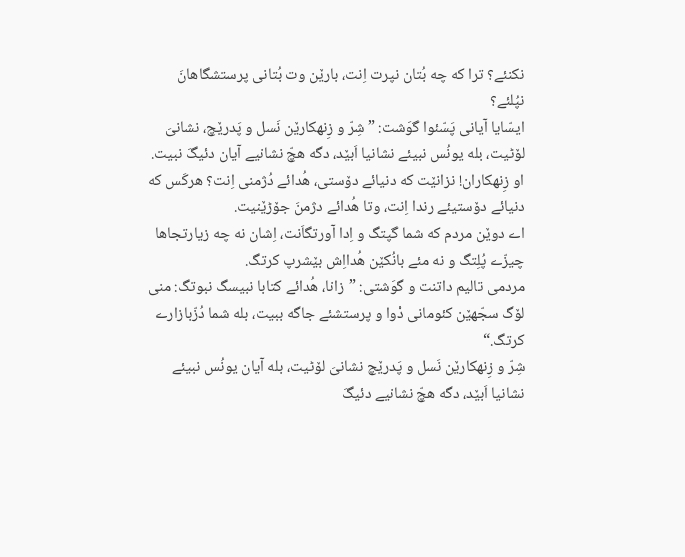نکنئے؟ ترا که چه بُتان نپرت اِنت، بارێن وت بُتانی پرستشگاهانَ نپُلئے؟
ایسّایا آیانی پَسّئوا گوَشت: ”شِرّ و زِنهکارێن نَسل و پَدرێچ، نشانیَ لۆٹیت، بله یونُس نبیئے نشانیا اَبێد، دگه هچّ نشانیے آیان دئیگَ نبیت.
او زِنهکاران! نزانێت که دنیائے دۆستی، هُدائے دُژمنی اِنت؟ هرکَس که دنیائے دۆستیئے رندا اِنت، وتا هُدائے دژمنَ جۆڑێنیت.
اے دوێن مردم که شما گپتگ و اِدا آورتگاَنت، اِشان نه چه زیارتجاها چیزّے پُلِتگ و نه مئے بانُکێن هُدااِش بێشرپ کرتگ.
مردمی تالیم داتنت و گوَشتی: ”زانا، هُدائے کتابا نبیسگ نبوتگ: منی لۆگ سجّهێن کئومانی دْوا و پرستشئے جاگه ببیت، بله شما دُزّبازارے کرتگ.“
شِرّ و زِنهکارێن نَسل و پَدرێچ نشانیَ لۆٹیت، بله آیان یونُس نبیئے نشانیا اَبێد، دگه هچّ نشانیے دئیگَ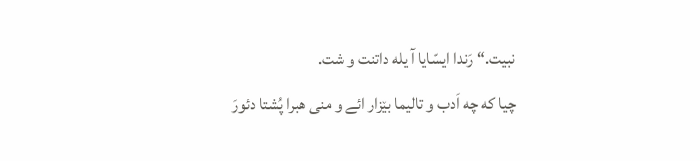نبیت.“ رَندا ایسّایا آ یله داتنت و شت.
چیا که چه اَدب و تالیما بێزار ائے و منی هبرا پُشتا دئورَ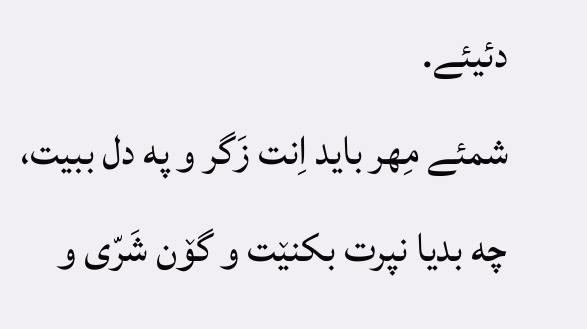دئیئے.
شمئے مِهر باید اِنت زَگر و په دل ببیت، چه بدیا نپرت بکنێت و گۆن شَرّی و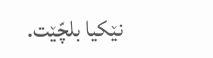نێکیا بلچّێت.